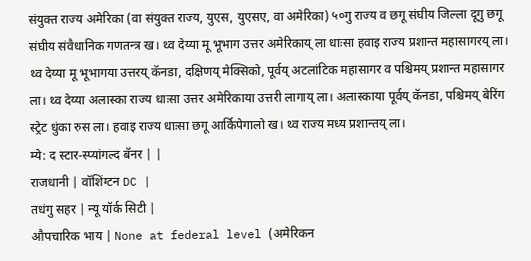संयुक्त राज्य अमेरिका (वा संयुक्त राज्य, युएस, युएसए, वा अमेरिका) ५०गु राज्य व छगू संघीय जिल्ला दूगु छगू संघीय संवैधानिक गणतन्त्र ख। थ्व देय्या मू भूभाग उत्तर अमेरिकाय् ला धाःसा हवाइ राज्य प्रशान्त महासागरय् ला। थ्व देय्या मू भूभागया उत्तरय् कॅनडा, दक्षिणय् मेक्सिको, पूर्वय् अटलांटिक महासागर व पश्चिमय् प्रशान्त महासागर ला। थ्व देय्या अलास्का राज्य धाःसा उत्तर अमेरिकाया उत्तरी लागाय् ला। अलास्काया पूर्वय् कॅनडा, पश्चिमय् बेरिंग स्ट्रेट धुंका रुस ला। हवाइ राज्य धाःसा छगू आर्किपेगालो ख। थ्व राज्य मध्य प्रशान्तय् ला।
म्ये: द स्टार-स्प्यांगल्द बॅनर | |
राजधानी | वॉशिंग्टन DC |
तधंगु सहर | न्यू यॉर्क सिटी |
औपचारिक भाय | None at federal level (अमेरिकन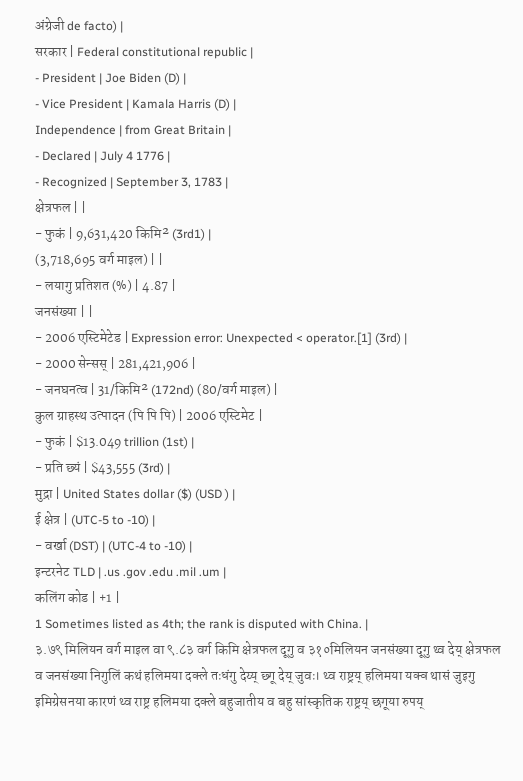अंग्रेजी de facto) |
सरकार | Federal constitutional republic |
- President | Joe Biden (D) |
- Vice President | Kamala Harris (D) |
Independence | from Great Britain |
- Declared | July 4 1776 |
- Recognized | September 3, 1783 |
क्षेत्रफल | |
- फुकं | 9,631,420 किमि² (3rd1) |
(3,718,695 वर्ग माइल) | |
- लयागु प्रतिशत (%) | 4.87 |
जनसंख्या | |
- 2006 एस्टिमेटेड | Expression error: Unexpected < operator.[1] (3rd) |
- 2000 सेन्सस् | 281,421,906 |
- जनघनत्व | 31/किमि² (172nd) (80/वर्ग माइल) |
कुल ग्राहस्थ उत्पादन (पि पि पि) | 2006 एस्टिमेट |
- फुकं | $13.049 trillion (1st) |
- प्रति छ्यं | $43,555 (3rd) |
मुद्रा | United States dollar ($) (USD ) |
ई क्षेत्र | (UTC-5 to -10) |
- वर्खा (DST) | (UTC-4 to -10) |
इन्टरनेट TLD | .us .gov .edu .mil .um |
कलिंग कोड | +1 |
1 Sometimes listed as 4th; the rank is disputed with China. |
३.७९ मिलियन वर्ग माइल वा ९.८३ वर्ग किमि क्षेत्रफल दूगु व ३१०मिलियन जनसंख्या दूगु थ्व देय् क्षेत्रफल व जनसंख्या निगुलिं कथं हलिमया दक्ले तःधंगु देय्य् छ्गू देय् जुवः। थ्व राष्ट्रय् हलिमया यक्व थासं जुइगु इमिग्रेसनया कारणं थ्व राष्ट्र हलिमया दक्ले बहुजातीय व बहु सांस्कृतिक राष्ट्रय् छगूया रुपय्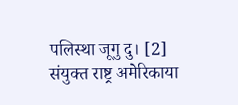पलिस्था जूगु दु। [2] संयुक्त राष्ट्र अमेरिकाया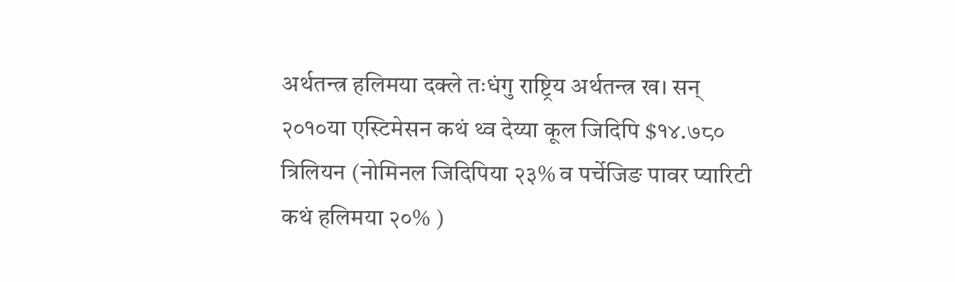अर्थतन्त्र हलिमया दक्ले तःधंगु राष्ट्रिय अर्थतन्त्र ख। सन् २०१०या एस्टिमेसन कथं थ्व देय्या कूल जिदिपि $१४.७८० त्रिलियन (नोमिनल जिदिपिया २३% व पर्चेजिङ पावर प्यारिटी कथं हलिमया २०% )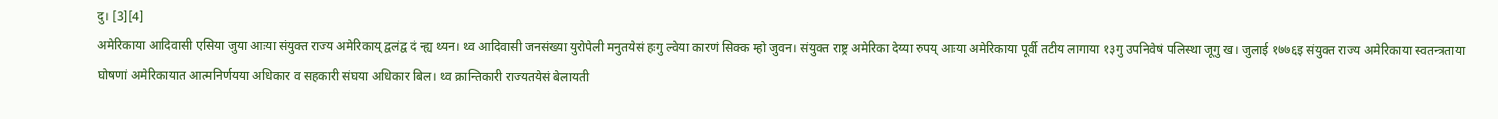दु। [3][4]
अमेरिकाया आदिवासी एसिया जुया आःया संयुक्त राज्य अमेरिकाय् द्वलंद्व दं न्ह्य थ्यन। थ्व आदिवासी जनसंख्या युरोपेली मनुतयेसं हःगु ल्वेया कारणं सिक्क म्हो जुवन। संयुक्त राष्ट्र अमेरिका देय्या रुपय् आःया अमेरिकाया पूर्वी तटीय लागाया १३गु उपनिवेषं पलिस्था जूगु ख। जुलाई १७७६इ संयुक्त राज्य अमेरिकाया स्वतन्त्रताया घोषणां अमेरिकायात आत्मनिर्णयया अधिकार व सहकारी संघया अधिकार बिल। थ्व क्रान्तिकारी राज्यतयेसं बेलायती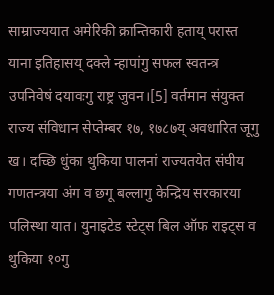साम्राज्ययात अमेरिकी क्रान्तिकारी हताय् परास्त याना इतिहासय् दक्ले न्हापांगु सफल स्वतन्त्र उपनिवेषं दयावःगु राष्ट्र जुवन।[5] वर्तमान संयुक्त राज्य संविधान सेप्तेम्बर १७, १७८७य् अवधारित जूगु ख। दच्छि धुंका थुकिया पालनां राज्यतयेत संघीय गणतन्त्रया अंग व छगू बल्लागु केन्द्रिय सरकारया पलिस्था यात। युनाइटेड स्टेट्स बिल ऑफ राइट्स व थुकिया १०गु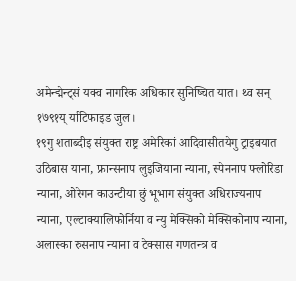अमेन्द्मेन्ट्सं यक्व नागरिक अधिकार सुनिष्चित यात। थ्व सन् १७९१य् र्याटिफाइड जुल।
१९गु शताब्दीइ संयुक्त राष्ट्र अमेरिकां आदिवासीतयेगु ट्राइबयात उठिबास याना, फ्रान्सनाप लुइजियाना न्याना, स्पेननाप फ्लोरिडा न्याना, ओरेगन काउन्टीया छुं भूभाग संयुक्त अधिराज्यनाप न्याना, एल्टाक्यालिफोर्निया व न्यु मेक्सिको मेक्सिकोनाप न्याना, अलास्का रुसनाप न्याना व टेक्सास गणतन्त्र व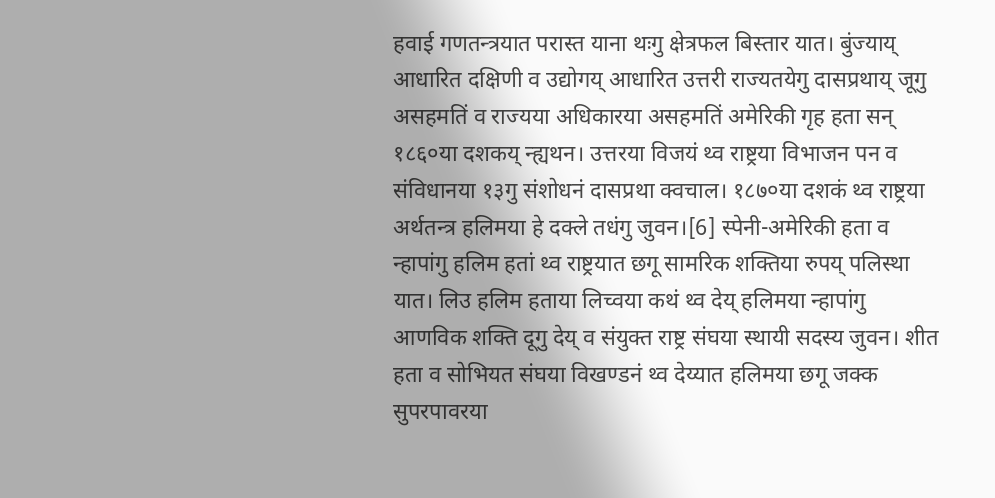हवाई गणतन्त्रयात परास्त याना थःगु क्षेत्रफल बिस्तार यात। बुंज्याय् आधारित दक्षिणी व उद्योगय् आधारित उत्तरी राज्यतयेगु दासप्रथाय् जूगु असहमतिं व राज्यया अधिकारया असहमतिं अमेरिकी गृह हता सन् १८६०या दशकय् न्ह्यथन। उत्तरया विजयं थ्व राष्ट्रया विभाजन पन व संविधानया १३गु संशोधनं दासप्रथा क्वचाल। १८७०या दशकं थ्व राष्ट्रया अर्थतन्त्र हलिमया हे दक्ले तधंगु जुवन।[6] स्पेनी-अमेरिकी हता व न्हापांगु हलिम हतां थ्व राष्ट्रयात छगू सामरिक शक्तिया रुपय् पलिस्था यात। लिउ हलिम हताया लिच्वया कथं थ्व देय् हलिमया न्हापांगु आणविक शक्ति दूगु देय् व संयुक्त राष्ट्र संघया स्थायी सदस्य जुवन। शीत हता व सोभियत संघया विखण्डनं थ्व देय्यात हलिमया छगू जक्क सुपरपावरया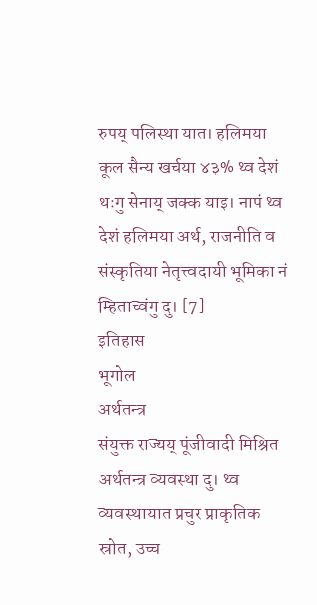रुपय् पलिस्था यात। हलिमया कूल सैन्य खर्चया ४३% थ्व देशं थःगु सेनाय् जक्क याइ। नापं थ्व देशं हलिमया अर्थ, राजनीति व संस्कृतिया नेतृत्त्वदायी भूमिका नं म्हिताच्वंगु दु। [7]
इतिहास
भूगोल
अर्थतन्त्र
संयुक्त राज्यय् पूंजीवादी मिश्रित अर्थतन्त्र व्यवस्था दु। थ्व व्यवस्थायात प्रचुर प्राकृतिक स्रोत, उच्च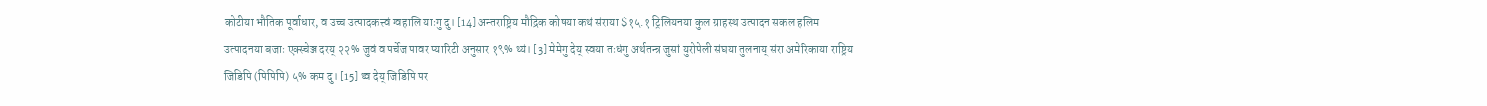कोटीया भौतिक पूर्वाधार, व उच्च उत्पादकत्त्वं ग्वहालि याःगु दु। [14] अन्तराष्ट्रिय मौद्रिक कोषया कथं संराया $१५.१ ट्रिलियनया कुल ग्राहस्थ उत्पादन सकल हलिम उत्पादनया बजाः एक्स्चेञ्ज दरय् २२% जुवं व पर्चेज पावर प्यारिटी अनुसार १९% थ्यं। [3] मेमेगु देय् स्वया तःधंगु अर्थतन्त्र जुसां युरोपेली संघया तुलनाय् संरा अमेरिकाया राष्ट्रिय जिडिपि (पिपिपि) ५% कम दु। [15] थ्व देय् जिडिपि पर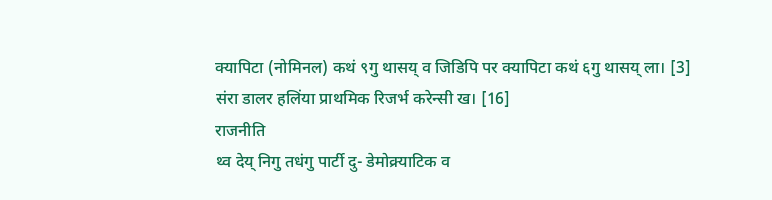क्यापिटा (नोमिनल) कथं ९गु थासय् व जिडिपि पर क्यापिटा कथं ६गु थासय् ला। [3] संरा डालर हलिंया प्राथमिक रिजर्भ करेन्सी ख। [16]
राजनीति
थ्व देय् निगु तधंगु पार्टी दु- डेमोक्र्याटिक व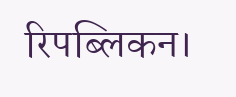रिपब्लिकन।